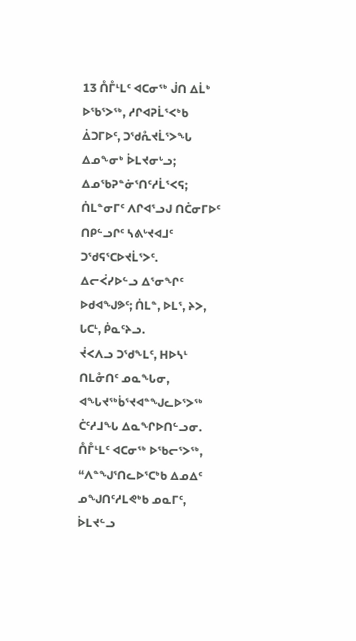13 ᑍᒤᒻᒪᑦ ᐊᑕᓂᖅ ᒎᑎ ᐃᒫᒃ ᐅᖃᕐᐳᖅ, ᓱᒋᐊᕈᒫᕐᐸᒃᑲ ᐄᑐᒥᐅᑦ, ᑐᖁᕅᔪᒫᕐᐳᖓ ᐃᓄᖕᓂᒃ ᐆᒪᔪᓂᒡᓗ; ᐃᓄᖃᕈᓐᓃᕐᑎᑦᓱᒫᕐᐸᕋ; ᑏᒪᓐᓂᒥᑦ ᐱᒋᐊᕐᓗᒍ ᑎᑖᓂᒥᐅᑦ ᑎᑭᓪᓗᒋᑦ ᓴᕕᒡᔪᐊᒧᑦ ᑐᖁᕋᕐᑕᐅᔪᒫᕐᐳᑦ.
ᐃᓕᐹᓯᐅᓪᓗ ᐃᕐᓂᖏᑦ ᐅᑯᐊᖑᕗᑦ; ᑏᒪᓐ, ᐅᒪᕐ, ᔨᐳ, ᒐᑕᒻ, ᑮᓇᑦᔨᓗ.
ᔫᐸᐱᓗ ᑐᖁᖕᒪᑦ, ᕼᐅᓴᒻ ᑎᒪᓁᑎᑦ ᓄᓇᖓᓂ, ᐊᖓᔪᖅᑳᕐᔪᐊᓐᖑᓚᐅᕐᐳᖅ ᑖᑦᓱᒧᖓ ᐃᓇᖏᐅᑎᓪᓗᓂ.
ᑍᒤᒻᒪᑦ ᐊᑕᓂᖅ ᐅᖃᓕᕐᐳᖅ, “ᐱᓐᖑᕐᑎᓚᐅᕐᑕᒃᑲ ᐃᓄᐃᑦ ᓄᖑᑎᑦᓱᒪᕙᒃᑲ ᓄᓇᒥᑦ, ᐆᒪᔪᓪᓗ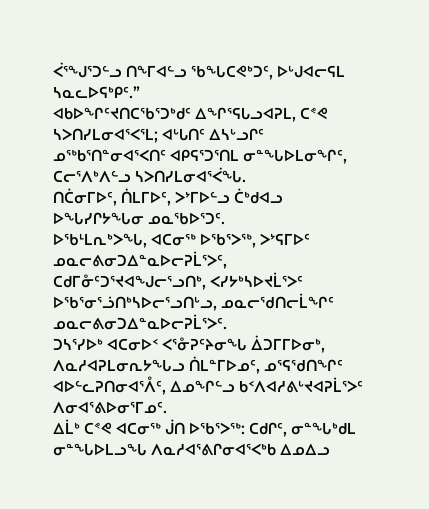ᐹᕐᖑᕐᑐᓪᓗ ᑎᖕᒥᐊᓪᓗ ᖃᖓᑕᕙᒃᑐᑦ, ᐅᒡᒍᐊᓕᕋᒪ ᓴᓇᓚᐅᕋᒃᑭᑦ.”
ᐊᑲᐅᖏᑦᔪᑎᑕᖃᕐᑐᒃᑯᑦ ᐃᖏᕐᕋᒐᓗᐊᕈᒪ, ᑕᕝᕙ ᓴᐳᑎᓯᒪᓂᐊᕐᐸᕐᒪ; ᐊᒡᒐᑎᑦ ᐃᓴᒡᓗᒋᑦ ᓄᖅᑲᕐᑎᓐᓂᐊᕐᐸᑎᑦ ᐊᑭᕋᕐᑐᕐᑎᒪ ᓂᓐᖓᐅᒪᓂᖏᑦ, ᑕᓕᕐᐱᒃᐱᓪᓗ ᓴᐳᑎᓯᒪᓂᐊᕐᐹᖓ.
ᑎᑖᓂᒥᐅᑦ, ᑏᒪᒥᐅᑦ, ᐳᔾᒥᐅᓪᓗ ᑖᒃᑯᐊᓗ ᐅᖓᓯᒋᔭᖓᓂ ᓄᓇᖃᐅᕐᑐᑦ.
ᐅᖃᒻᒪᕆᒃᐳᖓ, ᐊᑕᓂᖅ ᐅᖃᕐᐳᖅ, ᐳᔾᕋᒥᐅᑦ ᓄᓇᓕᕕᓂᑐᐃᓐᓇᐅᓕᕈᒫᕐᐳᑦ, ᑕᑯᒥᓁᑦᑐᕐᔪᐊᖑᓕᕐᓗᑎᒃ, ᐸᓯᔭᒃᓴᐅᔪᒫᕐᐳᑦ ᐅᖃᕐᓂᕐᓘᑎᒃᓴᐅᓕᕐᓗᑎᒡᓗ, ᓄᓇᓕᖁᑎᓕᒫᖏᑦ ᓄᓇᓕᕕᓂᑐᐃᓐᓇᐅᓕᕈᒫᕐᐳᑦ.
ᑐᓴᕐᓯᐅᒃ ᐊᑕᓂᐅᑉ ᐸᕐᓁᕈᑦᔨᓂᖓ ᐄᑐᒥᒥᐅᓂᒃ, ᐱᓇᓱᐊᕈᒪᓂᕆᔭᖓᓗ ᑏᒪᓐᒥᐅᓄᑦ, ᓄᕐᕋᖁᑎᖏᑦ ᐊᐅᓪᓚᕈᑎᓂᐊᕐᐰᑦ, ᐃᓄᖏᓪᓗ ᑲᑉᐱᐊᓱᕕᒡᔪᐊᕈᒫᕐᐳᑦ ᐱᓂᐊᕐᕕᐅᓂᕐᒥᓄᑦ.
ᐃᒫᒃ ᑕᕝᕙ ᐊᑕᓂᖅ ᒎᑎ ᐅᖃᕐᐳᖅ: ᑕᑯᒋᑦ, ᓂᓐᖓᒃᑯᒪ ᓂᓐᖓᐅᒪᓗᖓ ᐱᓇᓱᐊᕐᕕᒋᓂᐊᕐᐸᒃᑲ ᐃᓄᐃᓗ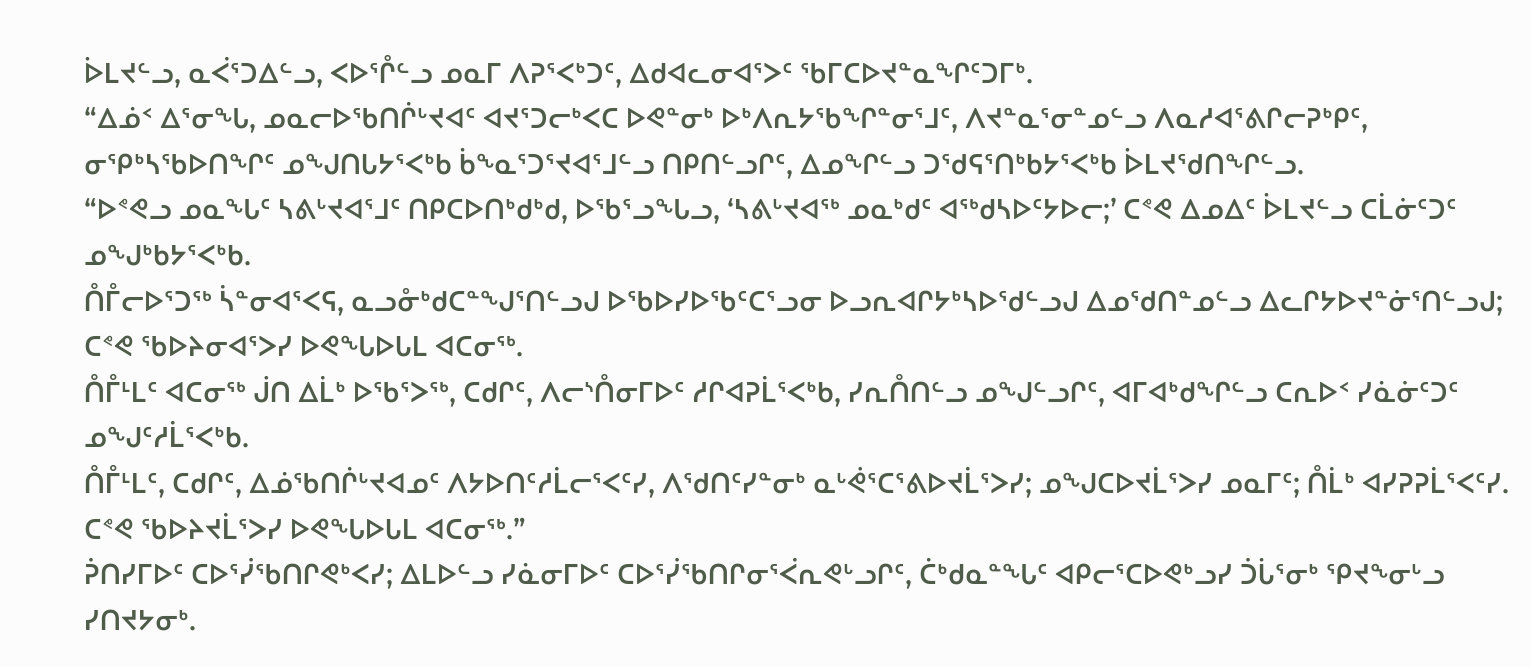ᐆᒪᔪᓪᓗ, ᓇᐹᕐᑐᐃᓪᓗ, ᐸᐅᕐᒊᓪᓗ ᓄᓇᒥ ᐱᕈᕐᐸᒃᑐᑦ, ᐃᑯᐊᓚᓂᐊᕐᐳᑦ ᖃᒥᑕᐅᔪᓐᓇᖏᑦᑐᒥᒃ.
“ᐃᓅᑉ ᐃᕐᓂᖓ, ᓄᓇᓕᐅᖃᑎᒌᒡᔪᐊᑦ ᐊᔪᕐᑐᓕᒃᐸᑕ ᐅᕙᓐᓂᒃ ᐅᒃᐱᕆᔭᖃᖏᓐᓂᕐᒧᑦ, ᐱᔪᓐᓇᕐᓂᓐᓄᓪᓗ ᐱᓇᓱᐊᕐᕕᒋᓕᕈᒃᑭᑦ, ᓂᕿᒃᓴᖃᐅᑎᖏᑦ ᓄᖑᑎᒐᔭᕐᐸᒃᑲ ᑳᖕᓇᕐᑐᕐᔪᐊᕐᒧᓪᓗ ᑎᑭᑎᓪᓗᒋᑦ, ᐃᓄᖏᓪᓗ ᑐᖁᕋᕐᑎᒃᑲᔭᕐᐸᒃᑲ ᐆᒪᔪᖁᑎᖏᓪᓗ.
“ᐅᕝᕙᓗ ᓄᓇᖓᑦ ᓴᕕᒡᔪᐊᕐᒧᑦ ᑎᑭᑕᐅᑎᒃᑯᒃᑯ, ᐅᖃᕐᓗᖓᓗ, ‘ᓴᕕᒡᔪᐊᖅ ᓄᓇᒃᑯᑦ ᐊᖅᑯᓴᐅᑦᔭᐅᓕ;’ ᑕᕝᕙ ᐃᓄᐃᑦ ᐆᒪᔪᓪᓗ ᑕᒫᓃᑦᑐᑦ ᓄᖑᒃᑲᔭᕐᐸᒃᑲ.
ᑍᒤᓕᐅᕐᑐᖅ ᓵᓐᓂᐊᕐᐸᕋ, ᓇᓗᓁᒃᑯᑕᓐᖑᕐᑎᓪᓗᒍ ᐅᖃᐅᓯᐅᖃᑦᑕᕐᓗᓂ ᐅᓗᕆᐊᒋᔭᒃᓴᐅᖁᓪᓗᒍ ᐃᓄᖁᑎᓐᓄᓪᓗ ᐃᓚᒋᔭᐅᔪᓐᓃᕐᑎᓪᓗᒍ; ᑕᕝᕙ ᖃᐅᔨᓂᐊᕐᐳᓯ ᐅᕙᖓᐅᒐᒪ ᐊᑕᓂᖅ.
ᑍᒤᒻᒪᑦ ᐊᑕᓂᖅ ᒎᑎ ᐃᒫᒃ ᐅᖃᕐᐳᖅ, ᑕᑯᒋᑦ, ᐱᓕᔅᑍᓂᒥᐅᑦ ᓱᒋᐊᕈᒫᕐᐸᒃᑲ, ᓯᕆᑍᑎᓪᓗ ᓄᖑᓪᓗᒋᑦ, ᐊᒥᐊᒃᑯᖏᓪᓗ ᑕᕆᐅᑉ ᓯᓈᓃᑦᑐᑦ ᓄᖑᑦᓱᒫᕐᐸᒃᑲ.
ᑍᒤᒻᒪᑦ, ᑕᑯᒋᑦ, ᐃᓅᖃᑎᒌᒡᔪᐊᓄᑦ ᐱᔭᐅᑎᑦᓱᒫᓕᕐᐸᑦᓯ, ᐱᖁᑎᑦᓯᓐᓂᒃ ᓇᒡᕚᕐᑕᕐᕕᐅᔪᒫᕐᐳᓯ; ᓄᖑᑕᐅᔪᒫᕐᐳᓯ ᓄᓇᒥᑦ; ᑍᒫᒃ ᐊᓯᕈᕈᒫᕐᐸᑦᓯ. ᑕᕝᕙ ᖃᐅᔨᔪᒫᕐᐳᓯ ᐅᕙᖓᐅᒐᒪ ᐊᑕᓂᖅ.”
ᕉᑎᓯᒥᐅᑦ ᑕᐅᕐᓰᖃᑎᒋᕙᒃᐸᓯ; ᐃᒪᐅᓪᓗ ᓯᓈᓂᒥᐅᑦ ᑕᐅᕐᓰᖃᑎᒋᓂᕐᐹᕆᕙᒡᓗᒋᑦ, ᑖᒃᑯᓇᓐᖓᑦ ᐊᑭᓕᕐᑕᐅᕙᒃᓗᓯ ᑑᒑᕐᓂᒃ ᕿᔪᖕᓂᒡᓗ ᓯᑎᔪᔭᓂᒃ.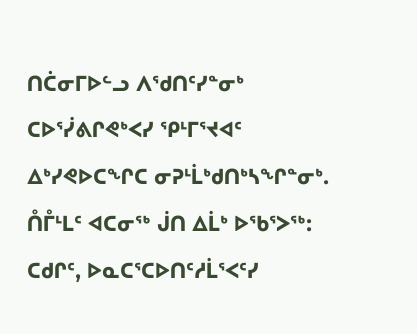ᑎᑖᓂᒥᐅᓪᓗ ᐱᖁᑎᑦᓯᓐᓂᒃ ᑕᐅᕐᓰᕕᒋᕙᒃᐸᓯ ᕿᒻᒥᕐᔪᐊᑦ ᐃᒃᓯᕙᐅᑕᖏᑕ ᓂᕈᒻᒫᒃᑯᑎᒃᓴᖏᓐᓂᒃ.
ᑍᒤᒻᒪᑦ ᐊᑕᓂᖅ ᒎᑎ ᐃᒫᒃ ᐅᖃᕐᐳᖅ: ᑕᑯᒋᑦ, ᐅᓇᑕᕐᑕᐅᑎᑦᓱᒫᕐᐸᑦᓯ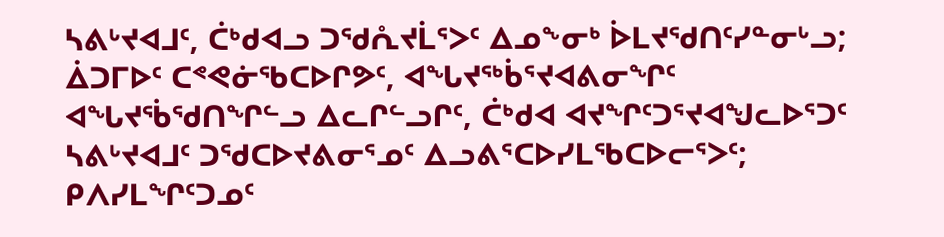ᓴᕕᒡᔪᐊᒧᑦ, ᑖᒃᑯᐊᓗ ᑐᖁᕅᔪᒫᕐᐳᑦ ᐃᓄᖕᓂᒃ ᐆᒪᔪᖁᑎᑦᓯᓐᓂᒡᓗ;
ᐄᑐᒥᐅᑦ ᑕᕝᕙᓃᖃᑕᐅᒋᕗᑦ, ᐊᖓᔪᖅᑳᕐᔪᐊᕕᓂᖏᑦ ᐊᖓᔪᖄᖁᑎᖏᓪᓗ ᐃᓚᒋᓪᓗᒋᑦ, ᑖᒃᑯᐊ ᐊᔪᖏᑦᑐᕐᔪᐊᖑᓚᐅᕐᑐᑦ ᓴᕕᒡᔪᐊᒧᑦ ᑐᖁᑕᐅᔪᕕᓂᕐᓄᑦ ᐃᓗᕕᕐᑕᐅᓯᒪᖃᑕᐅᓕᕐᐳᑦ; ᑭᐱᓯᒪᖏᑦᑐᓄᑦ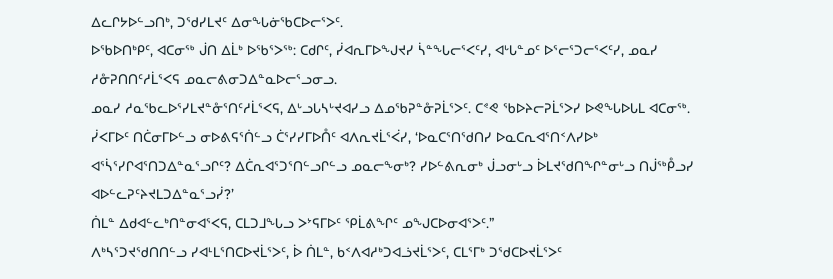ᐃᓚᒋᔭᐅᓪᓗᑎᒃ, ᑐᖁᓯᒪᔪᑦ ᐃᓂᖓᓃᖃᑕᐅᓕᕐᐳᑦ.
ᐅᖃᐅᑎᒃᑭᑦ, ᐊᑕᓂᖅ ᒎᑎ ᐃᒫᒃ ᐅᖃᕐᐳᖅ: ᑕᑯᒋᑦ, ᓰᐊᕆᒥᐅᖑᔪᓯ ᓵᓐᖓᓕᕐᐸᑦᓯ, ᐊᒡᒐᓐᓄᑦ ᐅᕐᓕᕐᑐᓕᕐᐸᑦᓯ, ᓄᓇᓯ ᓱᓁᕈᑎᑎᑦᓱᒫᕐᐸᕋ ᓄᓇᓕᕕᓂᑐᐃᓐᓇᐅᓕᕐᓗᓂᓗ.
ᓄᓇᓯ ᓱᓇᖃᓚᐅᕐᓯᒪᔪᓐᓁᕐᑎᑦᓱᒫᕐᐸᕋ, ᐃᒡᓗᒐᓴᒡᔪᐊᓯᓗ ᐃᓄᖃᕈᓐᓁᕈᒫᕐᐳᑦ. ᑕᕝᕙ ᖃᐅᔨᓕᕈᒫᕐᐳᓯ ᐅᕙᖓᐅᒐᒪ ᐊᑕᓂᖅ.
ᓰᐸᒥᐅᑦ ᑎᑖᓂᒥᐅᓪᓗ ᓂᐅᕕᕋᕐᑏᓪᓗ ᑖᕐᓯᓯᒥᐅᑍᑦ ᐊᐱᕆᔪᒫᕐᐹᓯ, ‘ᐅᓇᑕᕐᑎᖁᑎᓯ ᐅᓇᑕᕆᐊᕐᑎᑉᐱᓯᐅᒃ ᐊᕐᓵᕐᓯᒋᐊᕐᑎᑐᐃᓐᓇᕐᓗᒋᑦ? ᐃᑖᕆᐊᕐᑐᕐᑎᓪᓗᒋᓪᓗ ᓄᓇᓕᖕᓂᒃ? ᓯᐅᓪᕕᕆᓂᒃ ᒎᓗᓂᒡᓗ ᐆᒪᔪᖁᑎᖏᓐᓂᒡᓗ ᑎᒎᖅᑬᓗᓯ ᐊᐅᓪᓚᕈᑦᔨᔪᒪᑐᐃᓐᓇᕐᓗᓰ?’
ᑏᒪᓐ ᐃᑯᐊᓪᓚᒃᑎᓐᓂᐊᕐᐸᕋ, ᑕᒪᑐᒧᖓᓗ ᐳᔾᕋᒥᐅᑦ ᕿᒫᕕᖏᑦ ᓄᖑᑕᐅᓂᐊᕐᐳᑦ.”
ᐱᒃᓴᕐᑐᔪᖁᑎᑎᓪᓗ ᓯᐊᒻᒪᕐᑎᑕᐅᔪᒫᕐᐳᑦ, ᐆ ᑏᒪᓐ, ᑲᑉᐱᐊᓱᒃᑐᐊᓘᔪᒫᕐᐳᑦ, ᑕᒪᕐᒥᒃ ᑐᖁᑕᐅᔪᒫᕐᐳᑦ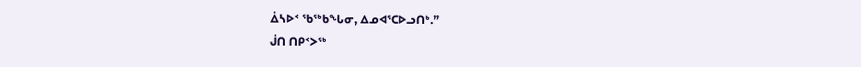ᐄᓴᐅᑉ ᖃᖅᑲᖓᓂ, ᐃᓄᐊᕐᑕᐅᓗᑎᒃ.”
ᒎᑎ ᑎᑭᑉᐳᖅ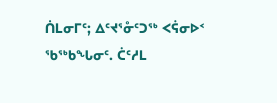ᑏᒪᓂᒥᑦ; ᐃᑦᔪᕐᓁᑦᑐᖅ ᐸᕌᓂᐅᑉ ᖃᖅᑲᖓᓂᑦ. ᑖᑦᓱᒪ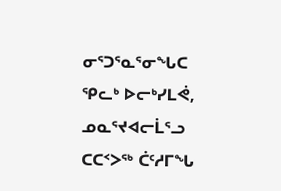ᓂᕐᑐᕐᓇᕐᓂᖓᑕ ᕿᓚᒃ ᐅᓕᒃᓯᒪᕚ, ᓄᓇᕐᔪᐊᓕᒫᕐᓗ ᑕᑕᑉᐳᖅ ᑖᑦᓱᒥᖓ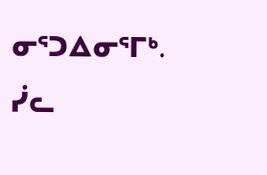ᓂᕐᑐᐃᓂᕐᒥᒃ. ᓰᓚ